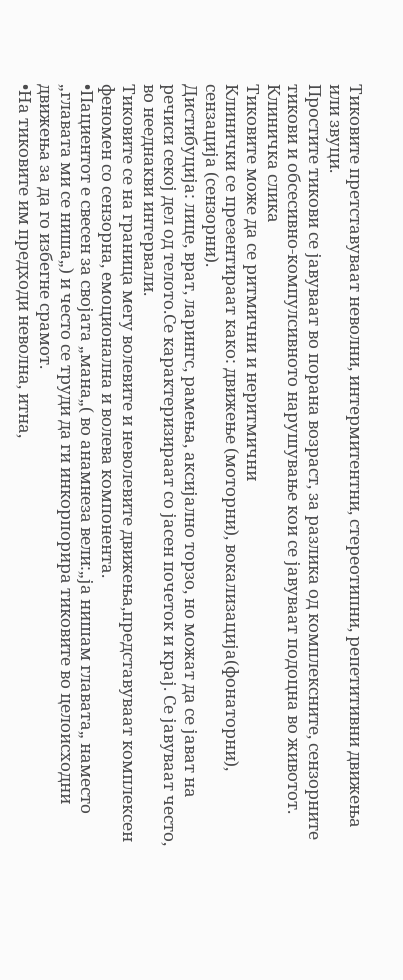Тиковите претставуваат неволни, интeрмитентни, стереотипни, репетитивни движења или звуци.
Простите тикови се јавуваат во порана возраст, за разлика од комплексните, сензорните тикови и обсесивно-компулсивното нарушување кои се јавуваат подоцна во животот. Клиничка слика
Тиковите може да се ритмични и неритмични
Клинички се презентираат како: движење (моторни), вокализација(фонаторни), сензација (сензорни).
Дистибуција: лице, врат, ларингс, рамења, аксијално торзо, но можат да се јават на речиси секој дел од телото.Се карактеризираат со јасен почеток и крај. Се јавуваат често, во нееднакви интервали.
Тиковите се на граница мегу волевите и неволевите движења,представуваат комплексен феномен со сензорна, емоционална и волева компонента.
•Пациентот е свесен за својата „мана„( во анамнеза вели:„ја нишам главата„ наместо „главата ми се ниша„) и често се труди да ги инкорпорира тиковите во целоисходни движења за да го избегне срамот.
•На тиковите им предходи неволна, итна,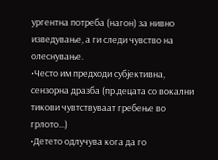ургентна потреба (нагон) за нивно изведување, а ги следи чувство на олеснување.
•Често им предходи субјективна, сензорна дразба (пр.децата со вокални тикови чувтствуваат гребење во грлото...)
•Детето одлучува кога да го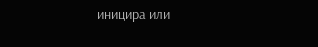иницира или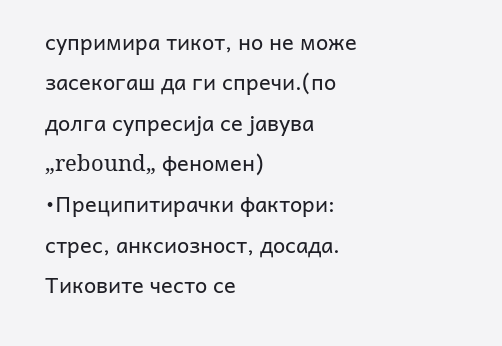супримира тикот, но не може засекогаш да ги спречи.(по долга супресија се јавува „rebound„ феномен)
•Преципитирачки фактори: стрес, анксиозност, досада.
Тиковите често се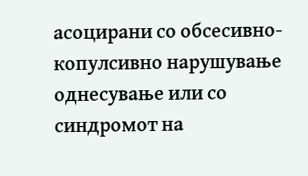асоцирани со обсесивно- копулсивно нарушување однесување или со синдромот на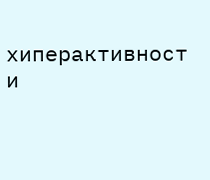хиперактивност и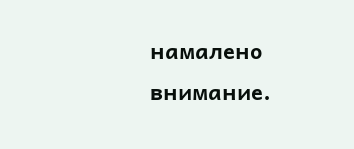намалено внимание.